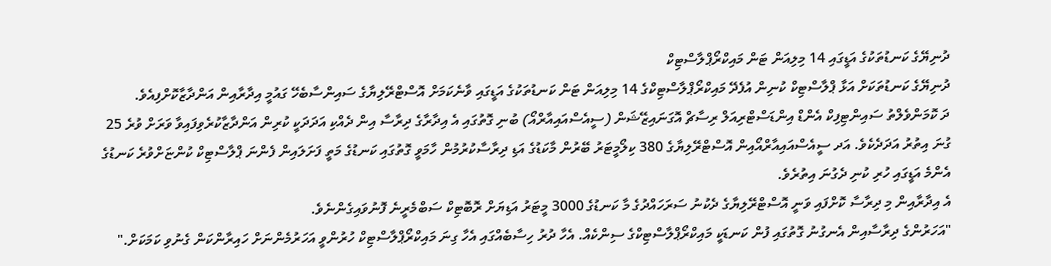ދުނިޔޭގެ ކަނޑުތަކުގެ އަޑީގައި 14 މިލިއަން ޓަން މައިކްރޯޕްލާސްޓިކް
ދުނިޔޭގެ ކަނޑުތަކަށް އަޅާ ޕްލާސްޓިކް ކުނިން އުފެދޭ މައިކްރޯޕްލާސްޓިކްގެ 14 މިލިއަން ޓަން ކަނޑުތަކުގެ އަޑީގައި ވާނެކަމަށް އޮސްޓްރޭލިޔާގެ ސައިންސާބެހޭ ގައުމީ އިދާރާއިން އަންދާޒާކޮށްފިއެވެ.
ދަ ކޮމަންވެލްތު ސައިންޓިފިކް އެންޑް އިންޑަސްޓްރިއަލް ރިސާޗް އޮގަނައިޒޭޝަން (ސީއެސްއައިއާރްއޯ) ބުނި ގޮތުގައި އެ އިދާރާގެ ދިރާސާ އިން ދެއްކި އަދަދަކީ ކުރިން އަންދާޒާކުރެވިފައިވާ ވަރަށް ވުރެ 25 ގުނަ އިތުރު އަދަދެކެވެ. އަދ ސީއެސްއައިއާރްއޯއިން އޮސްޓްރޭލިޔާގެ 380 ކިލޯމީޓަރު ބޭރުން މާކަޑުގެ އަޑި ދިރާސާކުރުމުން ހާމަވީ ގޮތުގައި ކަނޑުގެ މަތީ ފަށަލައިން ފެންނަ ޕްލާސްޓިކް ކުންޏަށްވުރެ ކަނޑުގެ އެންމެ އަޑީގައި ހުރި ކުނި ދެގުނަ އިތުރެވެ.
އެ އިދާރާއިން މި ދިރާސާ ކޮށްފައި ވަނީ އޮސްޓްރޭލިޔާގެ ދެކުނު ސަރަހައްދުގެ މާ ކަނޑުގެ 3000 މީޓަރު އަޑިޔަށް ރޮބޮޓިކް ސަބްމެރީނެ ފޮނުވައިގެންނެވެ.
"އަހަރުންގެ ދިރާސާއިން އެނގުނު ގޮތުގައި ފުން ކަނޑަކީ މައިކްރޯޕްލާސްޓިކްގެ ސިންކެއް. އެހާ ދުރު ހިސާބެއްގައި އެހާ ގިނަ މައިކްރޯޕްލާސްޓިކް ހުރުންވީ އަހަރުމެންނަށް ހައިރާންކަން ގެނުވި ކަމަކަށް."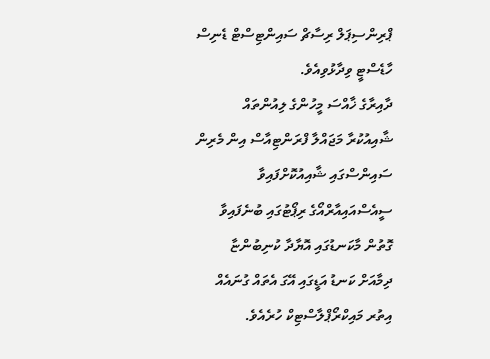ޕްރިންސިޕަލް ރިސާޗް ސައިންޓިސްޓް ޑެނިސް ހާޑެސްޓީ ވިދާޅުވިއެވެ.
ދާއިރާގެ ޚާއްސަ މީހުންގެ ލިއުންތައް ޝާއިއުކުރާ މަޖައްލާ ފްރަންޓިއާސް އިން މެރިން ސައިންސްގައި ޝާއިއުކޮށްފައިވާ ސީއެސްއައިއާރްއޯގެ ރިޕޯޓުގައި ބުނެފައިވާ ގޮތުން މާކަނޑުގައި އޮޔާދާ ކުނިބުންޏާ  ދިމާއަށް ކަނޑު އަޑީގައި އޭގަ އެތައް ގުނައެއް އިތުރ މައިކްރޯޕްލާސްޓިކް ހުރެއެވެ.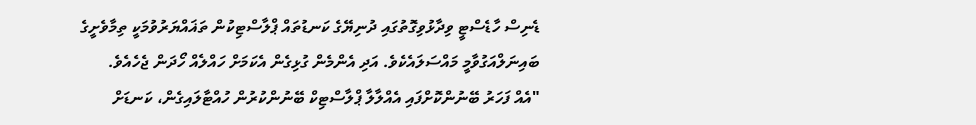ޑެނިސް ހާޑެސްޓީ ވިދާޅުވިގޮތުގައި ދުނިޔޭގެ ކަނޑުތައް ޕްލާސްޓިކުން ތަޣައްޔަރުވުމަކީ ތިމާވެށީގެ ބައިނަލްއަގުވާމީ މައްސަލައެކެވެ. އަދި އެންމެން ގުޅިގެން އެކަމަށް ހައްލެއް ހޯދަން ޖެހެއެވެ.
"އެއް ފަހަރު ބޭނުންކޮށްފައި އެއްލާލާ ޕްލާސްޓިކް ބޭނުންކުރުން ހުއްޓާލައިގެން، ކަނޑަށް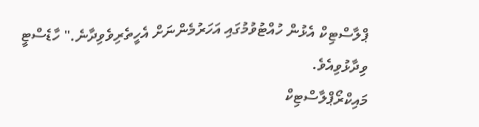ޕްލާސްޓިކް އެޅުން ހުއްޓުވުމުގައި އަހަރުމެންނަށް އެހީތެރިވެވިދާނެ." ހާޑެސްޓީ ވިދާޅުވިއެވެ.
މައިކްރޯޕްލާސްޓިކް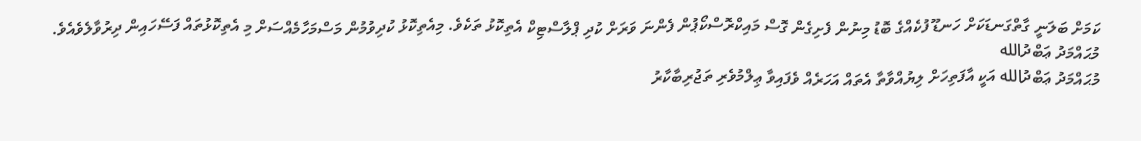ކަމަށް ބަލަނީ ގާތްގަނޑަކަށް ހަނޑޫ ފުކެއްގެ ބޮޑު މިނުން ފެށިގެން ގޮސް މައިކްރޮސްކޯޕުން ފެންނަ ވަރަށް ކުދި ޕްލާސްޓިކް އެތިކޮޅު ތަކެވެ. މިއެތިކޮޅު ކުދިވުމުން މަސްމަހާމެއްސަށް މި އެތިކޮޅުތައް ފަސޭހައިން ދިރުވާލެވެއެވެ.
މުޙައްމަދު ޢަބްދުالله
މުޙައްމަދު ޢަބްދުالله އަކީ އާފަތިހަށް ލިޔުއްވާތާ އެތައް އަހަރެއް ވެފައިވާ ޢިލްމުވެރި ތަޖުރިބާކާރު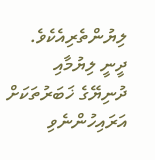ލިޔުންތެރިއެކެވެ. ދީނީ ލިޔުމާއި ދުނިޔޭގެ ޚަބަރުތަކަށް އަރައިހުންނެވި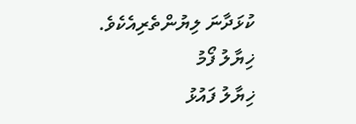ކުޅަދާނަ ލިޔުންތެރިއެކެވެ.
ޚިޔާލު ފޯމު
ޚިޔާލު ފައުޅު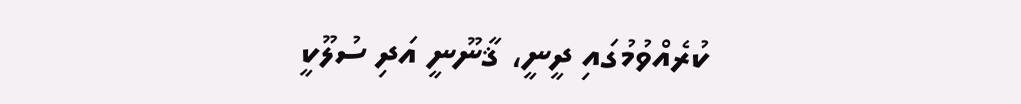ކުރެއްވުމުގައި ދީނީ، ޤާނޫނީ އަދި ސުލޫކީ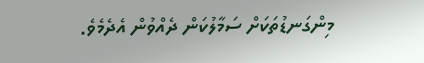މިންގަނޑުތަކަށް ސަމާލުކަން ދެއްވުން އެދެމެވެ.